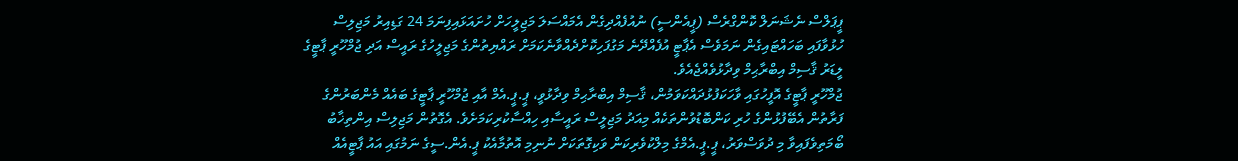ޕީޕަލްސް ނެޝަނަލް ކޮންގްރެސް (ޕީއެންސީ) ނުއުފެއްދިގެން އެމައްސަލަ މަޖިލީހަށް ހުށައަޅައިފިނަމަ 24 ގަޑިއިރު މަޖިލިސް ހުޅުވާފައި ބަހައްޓައިގެން ނަމަވެސް އެޕާޓީ އުފެއްދޭނެ މަގުފަހިކޮށްދެއްވާނެކަމަށް ރައްޔިތުންގެ މަޖިލީހުގެ ރައީސް އަދި ޖުމްހޫރީ ޕާޓީގެ ލީޑަރު ޤާސިމް އިބްރާޙިމް ވިދާޅުވެއްޖެއެވެ.
ޖުމްހޫރީ ޕާޓީގެ އޮފީހުގައި ވާހަކަފުޅުދައްކަވަމުން، ޤާސިމް އިބްރާޙިމް ވިދާޅުވީ، ޕީ.ޕީ.އެމް އާއި ޖުމްހޫރީ ޕާޓީގެ ބައެއް މެންބަރުންގެ ފަރާތުން އެބޭފުޅުންގެ ހުރި ކަންބޮޑުވުންތަކެއް މިއަދު މަޖިލީސް ރައީސާއި ހިއްސާކުރިކަމަށެވެ. އެގޮތުން މަޖިލިސް އިންތިޚާބު ބޯމަތިވެފައިވާ މި ދުވަސްވަރު، ޕީ.ޕީ.އެމްގެ މިލްކުވެރިކަން ވަކިގޮތަކަށް ނުނިމި އޮތުމާއެކު ޕީ.އެން.ސީގެ ނަމުގައި އައު ޕާޓީއެއް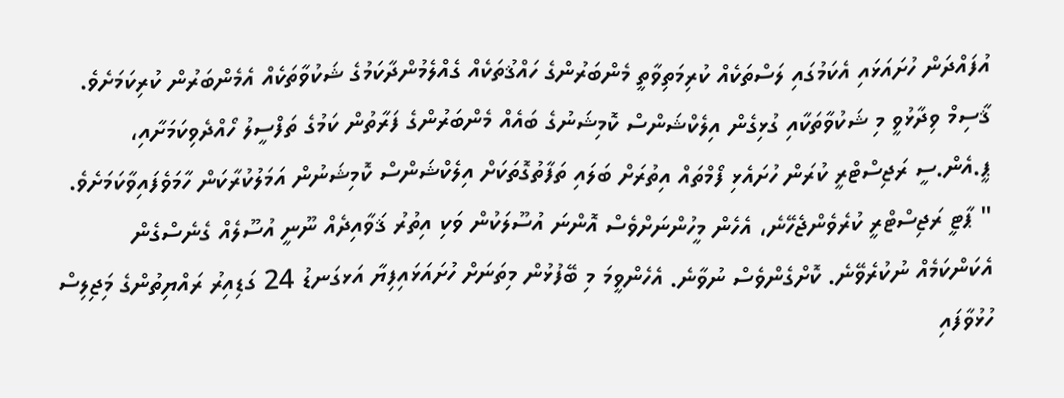އުފައްދަން ހުށައަޅައި އެކަމުގައި ލަސްތަކެއް ކުރިމަތިވާތީ މެންބަރުންގެ ހައްޤުތަކެއް ގެއްލެމުންދާކަމުގެ ޝަކުވާތަކެއް އެމެންބަރުން ކުރިކަމަށެވެ.
ޤާސިމް ވިދާޅުވީ މި ޝަކުވާތަކާއި ގުޅިގެން އިލެކްޝަންސް ކޮމިޝަނުގެ ބައެއް މެންބަރުންގެ ފަރާތުން ކަމުގެ ތަފްސީލު ހޯއްދެވިކަމަށާއި، ޕީ.އެން.ސީ ރަޖިސްޓްރީ ކުރަން ހުށައެޅި ފޯމްތައް އިތުރަށް ބަލައި ތަފާތުގޮތަކަށް އިލެކްޝަންސް ކޮމިޝަނުން އަމަލުކުރާކަން ހާމަވެފައިވާކަމަށެވެ.
" ޕާޓީ ރަޖިސްޓްރީ ކުރެވެންޖެހޭނެ، އެހެން މީހުންނަށްވެސް އޮންނަ އުސޫލަކުން ވަކި އިތުރު ޤަވާއިދެއް ނޫނީ އުސޫލެއް ގެނެސްގެން އެކަންކަމެއް ނުކުރެވޭނެ. ކޮށްގެންވެސް ނުވާނެ. އެހެންވީމަ މި ބޭފުޅުން މިތަނަށް ހުށައަޅައިފިޔާ އަޅގަނޑު 24 ގަޑިއިރު ރައްޔިތުންގެ މަިޖިލިސް ހުޅުވާފައި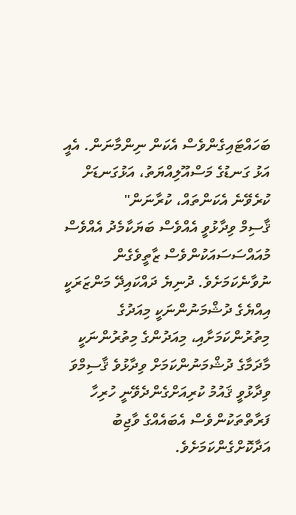ބަހައްޓައިގެންވެސް އެކަން ނިންމާނަން. އެއީ އަޅު ގަނޑުގެ މަސްއޫލިއްޔަތު، އަޅުގަނޑަށް ކުރެވޭނެ އެކަންތައް، ކުރާނަން"
ޤާސިމް ވިދާޅުވީ އެއްވެސް ބަޔަކާމެދު އެއްވެސް މުއައްސަސައަކުންވެސް ޒާތީވެގެން ނުވާނެކަމަށެވެ. ދުނިޔެ ދައްކައިދޭ މަންޒަރަކީ
އިއްޔެގެ ދުޝްމަނުންނަކީ މިއަދުގެ މިތުރުންކަމަށާއި، މިއަދުންގެ މިތުރުންނަކީ މާދަމާގެ ދުޝްމަނުންކަމަށް ވިދާޅުވެ ޤާސިމްވަ ވިދާޅުވީ ޤައުމު ކުރިއަށްގެންދެވޭނީ ހުރިހާ ފަރާތްތަކުންވެސް އެބައެއްގެ ވާޖިބު އަދާކޮށްގެންކަމަށެވެ.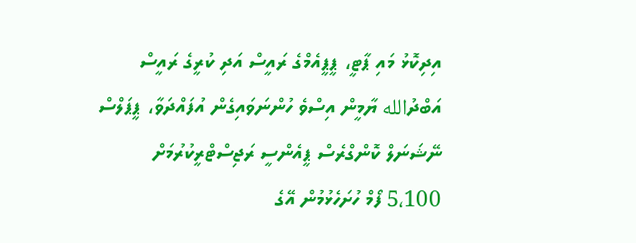އިދިކޮޅު މައި ޕާޓީ، ޕީޕީއެމްގެ ރައީސް އަދި ކުރީގެ ރައީސް އަބްދުالله ޔާމީން އިސްވެ ހުންނަވައިގެން އުފައްދަވާ، ޕީޕަލްސް ނޭޝަނަލް ކޮންގްރެސް ޕީއެންސީ ރަޖިސްޓްރީކުރުމަށް 5،100 ފޯމް ހުށަހެޅުމުން އޭގެ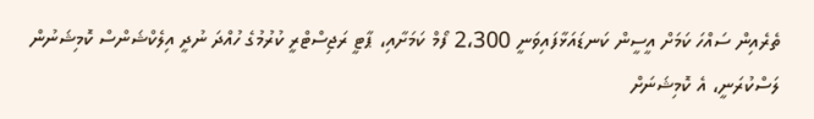ތެރެއިން ސައްހަ ކަމަށް އީސީން ކަނޑައަޅާފައިވަނީ 2،300 ފޯމް ކަމަށާއި، ޕާޓީ ރަޖިސްޓްރީ ކުރުމުގެ ހުއްދަ ނުދީ އިލެކްޝަންސް ކޮމިޝަނުން ލަސްކުރަނީ، އެ ކޮމިޝަނަށް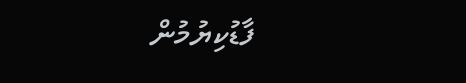ފާޑުކިޔުމުން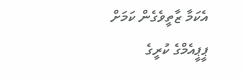އެކަމާ ޒާތީވެގެން ކަމަށް ޕީޕީއެމްގެ ކުރީގެ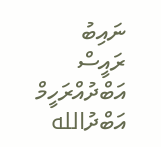ނައިބު ރައީސް އަބްދުއްރަހީމް އަބްދުالله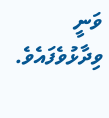ވަނީ ވިދާޅުވެފައެވެ.